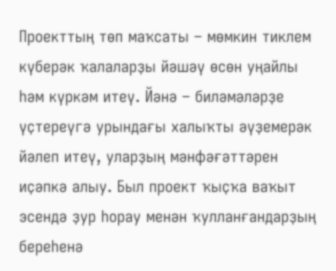Проекттың төп маҡсаты – мөмкин тиклем күберәк ҡалаларҙы йәшәү өсөн уңайлы һәм күркәм итеү. Йәнә – биләмәләрҙе үҫтереүгә урындағы халыҡты әүҙемерәк йәлеп итеү, уларҙың мәнфәғәттәрен иҫәпкә алыу. Был проект ҡыҫҡа ваҡыт эсендә ҙур һорау менән ҡулланғандарҙың береһенә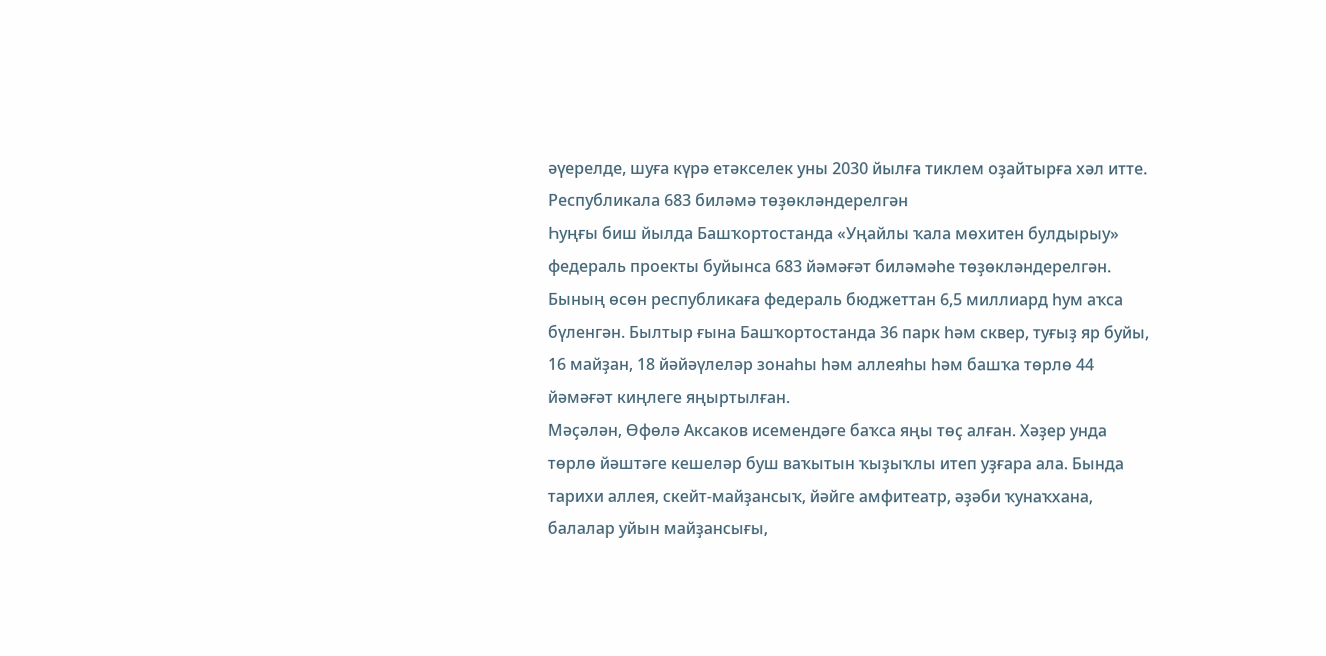әүерелде, шуға күрә етәкселек уны 2030 йылға тиклем оҙайтырға хәл итте.
Республикала 683 биләмә төҙөкләндерелгән
Һуңғы биш йылда Башҡортостанда «Уңайлы ҡала мөхитен булдырыу» федераль проекты буйынса 683 йәмәғәт биләмәһе төҙөкләндерелгән. Бының өсөн республикаға федераль бюджеттан 6,5 миллиард һум аҡса бүленгән. Былтыр ғына Башҡортостанда 36 парк һәм сквер, туғыҙ яр буйы, 16 майҙан, 18 йәйәүлеләр зонаһы һәм аллеяһы һәм башҡа төрлө 44 йәмәғәт киңлеге яңыртылған.
Мәҫәлән, Өфөлә Аксаков исемендәге баҡса яңы төҫ алған. Хәҙер унда төрлө йәштәге кешеләр буш ваҡытын ҡыҙыҡлы итеп уҙғара ала. Бында тарихи аллея, скейт-майҙансыҡ, йәйге амфитеатр, әҙәби ҡунаҡхана, балалар уйын майҙансығы,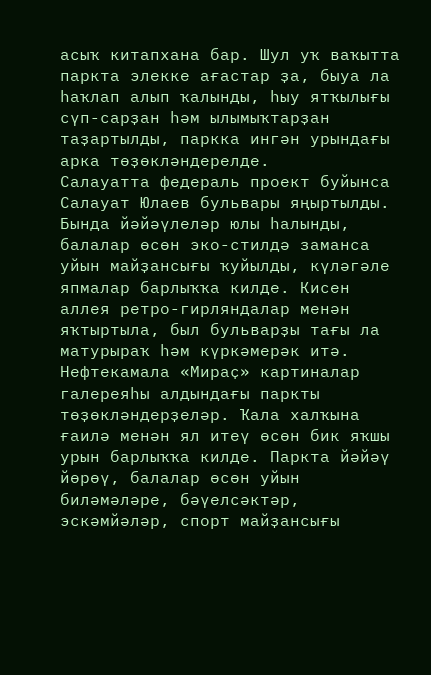асыҡ китапхана бар. Шул уҡ ваҡытта паркта элекке ағастар ҙа, быуа ла һаҡлап алып ҡалынды, һыу ятҡылығы сүп-сарҙан һәм ылымыҡтарҙан таҙартылды, паркка ингән урындағы арка төҙөкләндерелде.
Салауатта федераль проект буйынса Салауат Юлаев бульвары яңыртылды. Бында йәйәүлеләр юлы һалынды, балалар өсөн эко-стилдә заманса уйын майҙансығы ҡуйылды, күләгәле япмалар барлыҡҡа килде. Кисен аллея ретро-гирляндалар менән яҡтыртыла, был бульварҙы тағы ла матурыраҡ һәм күркәмерәк итә.
Нефтекамала «Мираҫ» картиналар галереяһы алдындағы паркты төҙөкләндерҙеләр. Ҡала халҡына ғаилә менән ял итеү өсөн бик яҡшы урын барлыҡҡа килде. Паркта йәйәү йөрөү, балалар өсөн уйын биләмәләре, бәүелсәктәр, эскәмйәләр, спорт майҙансығы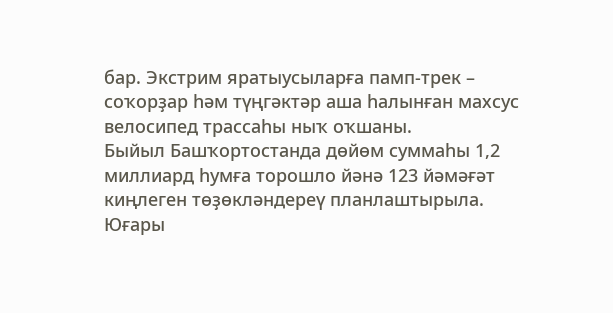бар. Экстрим яратыусыларға памп-трек – соҡорҙар һәм түңгәктәр аша һалынған махсус велосипед трассаһы ныҡ оҡшаны.
Быйыл Башҡортостанда дөйөм суммаһы 1,2 миллиард һумға торошло йәнә 123 йәмәғәт киңлеген төҙөкләндереү планлаштырыла.
Юғары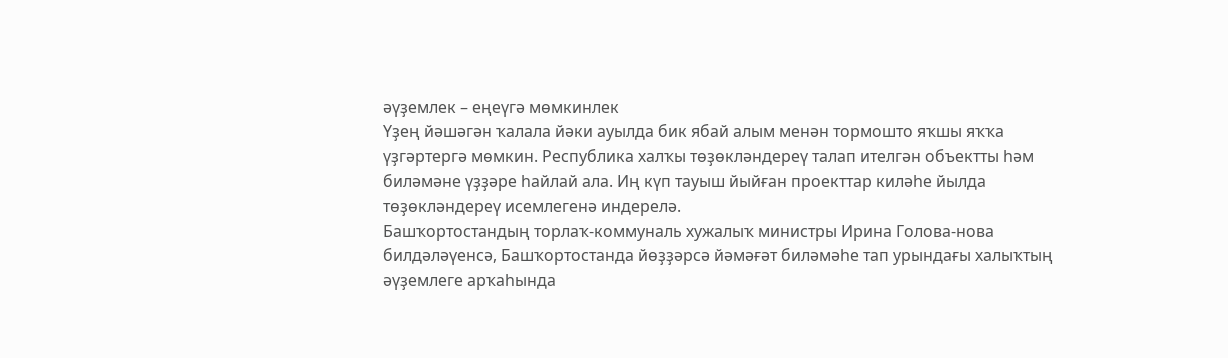әүҙемлек – еңеүгә мөмкинлек
Үҙең йәшәгән ҡалала йәки ауылда бик ябай алым менән тормошто яҡшы яҡҡа үҙгәртергә мөмкин. Республика халҡы төҙөкләндереү талап ителгән объектты һәм биләмәне үҙҙәре һайлай ала. Иң күп тауыш йыйған проекттар киләһе йылда төҙөкләндереү исемлегенә индерелә.
Башҡортостандың торлаҡ-коммуналь хужалыҡ министры Ирина Голова-нова билдәләүенсә, Башҡортостанда йөҙҙәрсә йәмәғәт биләмәһе тап урындағы халыҡтың әүҙемлеге арҡаһында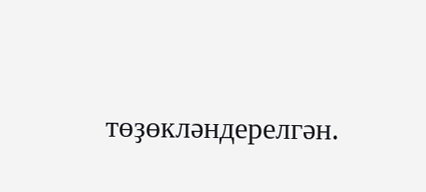төҙөкләндерелгән.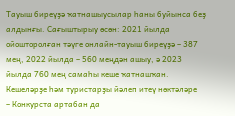Тауыш биреүҙә ҡатнашыусылар һаны буйынса беҙ алдынғы. Сағыштырыу өсөн: 2021 йылда ойошторолған тәүге онлайн-тауыш биреүҙә – 387 мең, 2022 йылда – 560 меңдән ашыу, ә 2023 йылда 760 мең самаһы кеше ҡатнашҡан.
Кешеләрҙе һәм туристарҙы йәлеп итеү нөктәләре
– Конкурста артабан да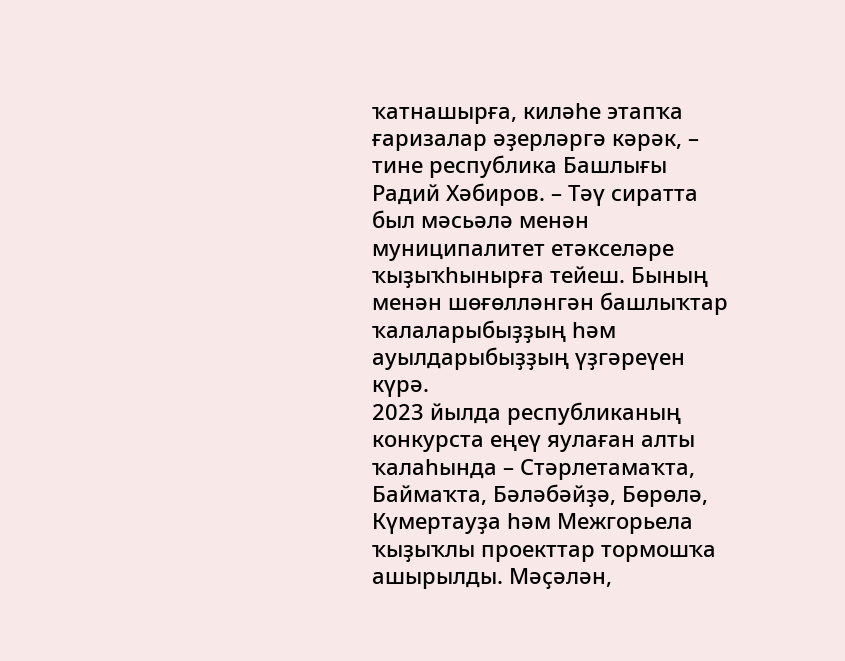ҡатнашырға, киләһе этапҡа ғаризалар әҙерләргә кәрәк, – тине республика Башлығы Радий Хәбиров. – Тәү сиратта был мәсьәлә менән муниципалитет етәкселәре ҡыҙыҡһынырға тейеш. Бының менән шөғөлләнгән башлыҡтар ҡалаларыбыҙҙың һәм ауылдарыбыҙҙың үҙгәреүен күрә.
2023 йылда республиканың конкурста еңеү яулаған алты ҡалаһында – Стәрлетамаҡта, Баймаҡта, Бәләбәйҙә, Бөрөлә, Күмертауҙа һәм Межгорьела ҡыҙыҡлы проекттар тормошҡа ашырылды. Мәҫәлән,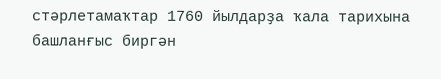стәрлетамаҡтар 1760 йылдарҙа ҡала тарихына башланғыс биргән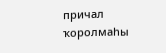причал ҡоролмаһы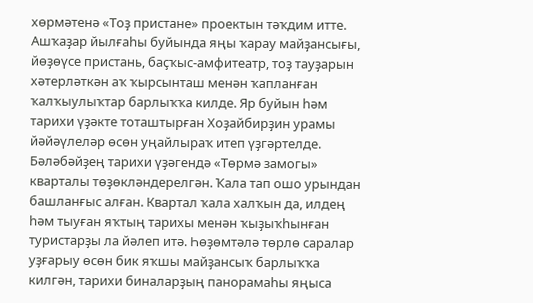хөрмәтенә «Тоҙ пристане» проектын тәҡдим итте. Ашҡаҙар йылғаһы буйында яңы ҡарау майҙансығы, йөҙөүсе пристань, баҫҡыс-амфитеатр, тоҙ тауҙарын хәтерләткән аҡ ҡырсынташ менән ҡапланған ҡалҡыулыҡтар барлыҡҡа килде. Яр буйын һәм тарихи үҙәкте тоташтырған Хоҙайбирҙин урамы йәйәүлеләр өсөн уңайлыраҡ итеп үҙгәртелде.
Бәләбәйҙең тарихи үҙәгендә «Төрмә замогы» кварталы төҙөкләндерелгән. Ҡала тап ошо урындан башланғыс алған. Квартал ҡала халҡын да, илдең һәм тыуған яҡтың тарихы менән ҡыҙыҡһынған туристарҙы ла йәлеп итә. Һөҙөмтәлә төрлө саралар уҙғарыу өсөн бик яҡшы майҙансыҡ барлыҡҡа килгән, тарихи биналарҙың панорамаһы яңыса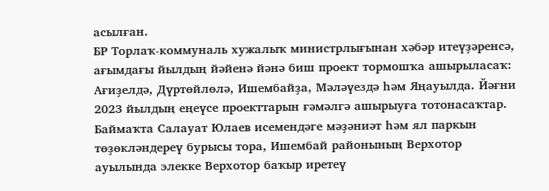асылған.
БР Торлаҡ-коммуналь хужалыҡ министрлығынан хәбәр итеүҙәренсә, ағымдағы йылдың йәйенә йәнә биш проект тормошҡа ашырыласаҡ: Ағиҙелдә, Дүртөйлөлә, Ишембайҙа, Мәләүездә һәм Яңауылда. Йәғни 2023 йылдың еңеүсе проекттарын ғәмәлгә ашырыуға тотонасаҡтар. Баймаҡта Салауат Юлаев исемендәге мәҙәниәт һәм ял паркын төҙөкләндереү бурысы тора, Ишембай районының Верхотор ауылында элекке Верхотор баҡыр иретеү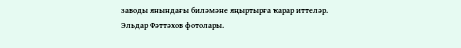заводы янындағы биләмәне яңыртырға ҡарар иттеләр.
Эльдар Фәттәхов фотолары.